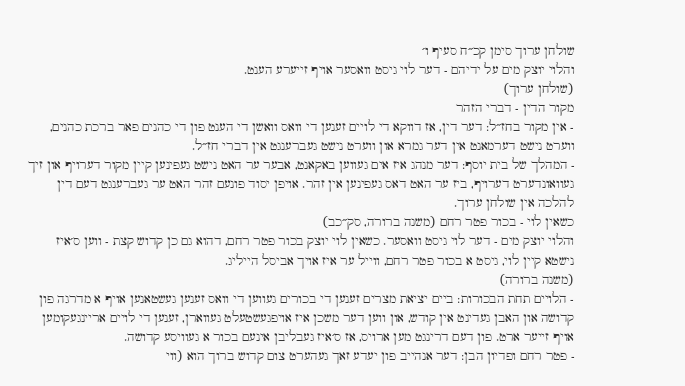שולחן ערוך סימן קכ״ח סעיף ו׳
והלוי יוצק מים על ידיהם - דער לוי גיסט וואסער אויף זייערע הענט.
(שולחן ערוך)
מקור הדין - דברי הזהר
- אין מקור בחז״ל: דער דין, אז דווקא די לויים זענען די וואס וואשן די הענט פון די כהנים פאר ברכת כהנים, ווערט נישט דערמאנט אין דער גמרא און ווערט נישט געברענגט אין דברי חז״ל.
- המהלך של בית יוסף: דער מנהג איז אים געווען באקאנט, אבער ער האט נישט געפינען קיין מקור דערויף און זיך געוואונדערט דערויף, ביז ער האט דאס געפינען אין זהר. אויפן יסוד פונעם זהר האט ער געברענגט דעם דין להלכה אין שולחן ערוך.
כשאין לוי - בכור פטר רחם (משנה ברורה, סק״כב)
והלוי יוצק מים - דער לוי גיסט וואסער. כשאין לוי יוצק בכור פטר רחם, דהוא גם כן קדוש קצת - ווען ס׳איז נישטא קיין לוי, גיסט א בכור פטר רחם, ווייל ער איז אויך אביסל הייליג.
(משנה ברורה)
- הלויים תחת הבכורות: ביים יציאת מצרים זענען די בכורים געווען די וואס זענען געשטאנען אויף א מדרגה פון קדושה און האבן געדינט אין קודש, און ווען דער משכן איז אויפגעשטעלט געווארן, זענען די לויים אריינגעקומען אויף זייער ארט. פון דעם דרינגט מען ארויס, אז ס׳איז געבליבן אינעם בכור א געוויסע קדושה.
- פטר רחם ופדיון הבן: דער אנהייב פון יעדע זאך געהערט צום קדוש ברוך הוא (ווי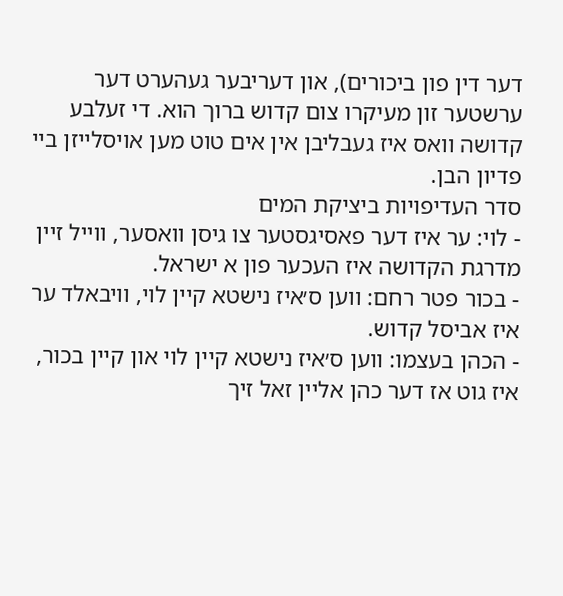דער דין פון ביכורים), און דעריבער געהערט דער ערשטער זון מעיקרו צום קדוש ברוך הוא. די זעלבע קדושה וואס איז געבליבן אין אים טוט מען אויסלייזן ביי פדיון הבן.
סדר העדיפויות ביציקת המים
- לוי: ער איז דער פאסיגסטער צו גיסן וואסער, ווייל זיין מדרגת הקדושה איז העכער פון א ישראל.
- בכור פטר רחם: ווען ס׳איז נישטא קיין לוי, וויבאלד ער איז אביסל קדוש.
- הכהן בעצמו: ווען ס׳איז נישטא קיין לוי און קיין בכור, איז גוט אז דער כהן אליין זאל זיך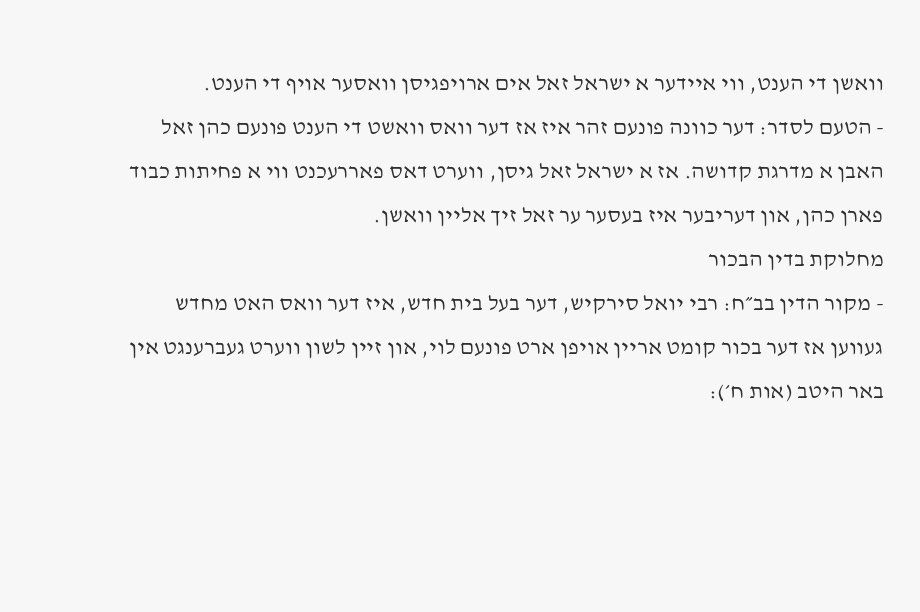וואשן די הענט, ווי איידער א ישראל זאל אים ארויפגיסן וואסער אויף די הענט.
- הטעם לסדר: דער כוונה פונעם זהר איז אז דער וואס וואשט די הענט פונעם כהן זאל האבן א מדרגת קדושה. אז א ישראל זאל גיסן, ווערט דאס פאררעכנט ווי א פחיתות כבוד פארן כהן, און דעריבער איז בעסער ער זאל זיך אליין וואשן.
מחלוקת בדין הבכור
- מקור הדין בב״ח: רבי יואל סירקיש, דער בעל בית חדש, איז דער וואס האט מחדש געווען אז דער בכור קומט אריין אויפן ארט פונעם לוי, און זיין לשון ווערט געברענגט אין באר היטב (אות ח׳):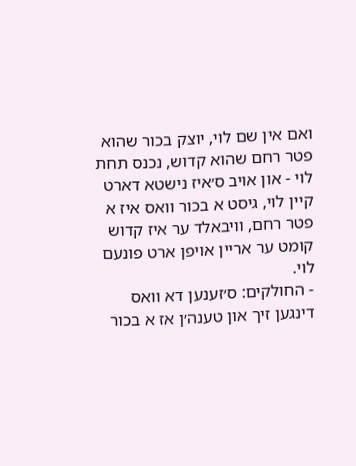ואם אין שם לוי, יוצק בכור שהוא פטר רחם שהוא קדוש, נכנס תחת לוי - און אויב ס׳איז נישטא דארט קיין לוי, גיסט א בכור וואס איז א פטר רחם, וויבאלד ער איז קדוש קומט ער אריין אויפן ארט פונעם לוי.
- החולקים: ס׳זענען דא וואס דינגען זיך און טענה׳ן אז א בכור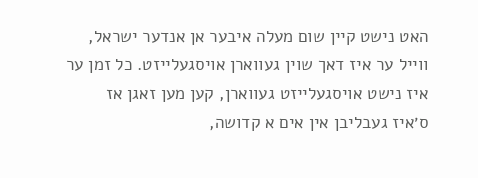האט נישט קיין שום מעלה איבער אן אנדער ישראל, ווייל ער איז דאך שוין געווארן אויסגעלייזט. כל זמן ער איז נישט אויסגעלייזט געווארן, קען מען זאגן אז ס׳איז געבליבן אין אים א קדושה,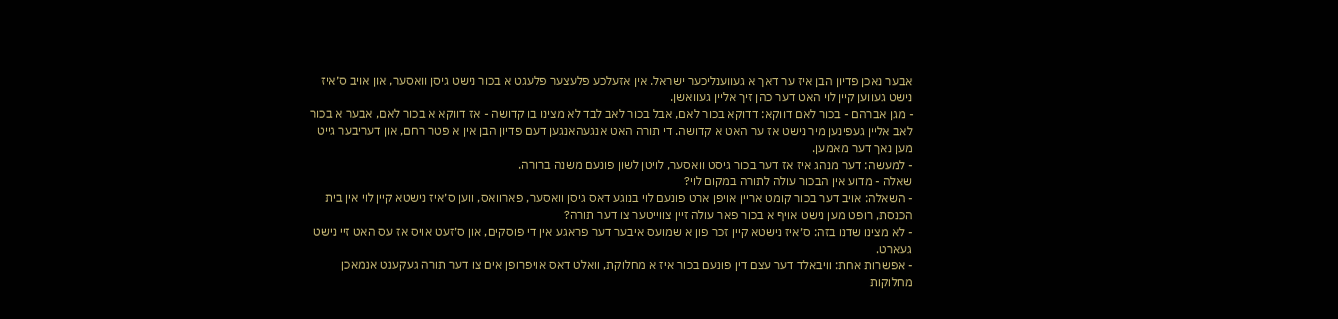אבער נאכן פדיון הבן איז ער דאך א געווענליכער ישראל. אין אזעלכע פלעצער פלעגט א בכור נישט גיסן וואסער, און אויב ס׳איז נישט געווען קיין לוי האט דער כהן זיך אליין געוואשן.
- מגן אברהם - בכור לאם דווקא: דדוקא בכור לאם, אבל בכור לאב לבד לא מצינו בו קדושה - אז דווקא א בכור לאם, אבער א בכור לאב אליין געפינען מיר נישט אז ער האט א קדושה. די תורה האט אנגעהאנגען דעם פדיון הבן אין א פטר רחם, און דעריבער גייט מען נאך דער מאמען.
- למעשה: דער מנהג איז אז דער בכור גיסט וואסער, לויטן לשון פונעם משנה ברורה.
שאלה - מדוע אין הבכור עולה לתורה במקום לוי?
- השאלה: אויב דער בכור קומט אריין אויפן ארט פונעם לוי בנוגע דאס גיסן וואסער, פארוואס, ווען ס׳איז נישטא קיין לוי אין בית הכנסת, רופט מען נישט אויף א בכור פאר עולה זיין צווייטער צו דער תורה?
- לא מצינו שדנו בזה: ס׳איז נישטא קיין זכר פון א שמועס איבער דער פראגע אין די פוסקים, און ס׳זעט אויס אז עס האט זיי נישט געארט.
- אפשרות אחת: וויבאלד דער עצם דין פונעם בכור איז א מחלוקת, וואלט דאס אויפרופן אים צו דער תורה געקענט אנמאכן מחלוקות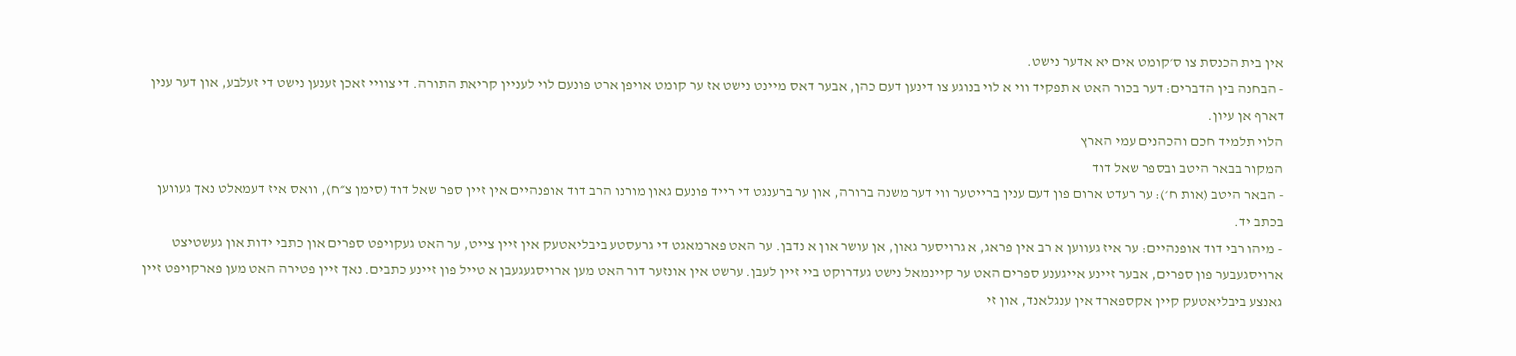אין בית הכנסת צו ס׳קומט אים יא אדער נישט.
- הבחנה בין הדברים: דער בכור האט א תפקיד ווי א לוי בנוגע צו דינען דעם כהן, אבער דאס מיינט נישט אז ער קומט אויפן ארט פונעם לוי לעניין קריאת התורה. די צוויי זאכן זענען נישט די זעלבע, און דער ענין דארף אן עיון.
הלוי תלמיד חכם והכהנים עמי הארץ
המקור בבאר היטב ובספר שאל דוד
- הבאר היטב (אות ח׳): ער רעדט ארום פון דעם ענין ברייטער ווי דער משנה ברורה, און ער ברענגט די רייד פונעם גאון מורנו הרב דוד אופנהיים אין זיין ספר שאל דוד (סימן צ״ח), וואס איז דעמאלט נאך געווען בכתב יד.
- מיהו רבי דוד אופנהיים: ער איז געווען א רב אין פראג, א גרויסער גאון, אן עושר און א נדבן. ער האט פארמאגט די גרעסטע ביבליאטעק אין זיין צייט, ער האט געקויפט ספרים און כתבי ידות און געשטיצט ארויסגעבער פון ספרים, אבער זיינע אייגענע ספרים האט ער קיינמאל נישט געדרוקט ביי זיין לעבן. ערשט אין אונזער דור האט מען ארויסגעגעבן א טייל פון זיינע כתבים. נאך זיין פטירה האט מען פארקויפט זיין גאנצע ביבליאטעק קיין אקספארד אין ענגלאנד, און זי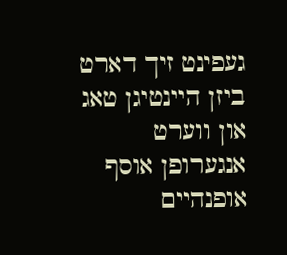געפינט זיך דארט ביזן היינטיגן טאג און ווערט אנגערופן אוסף אופנהיים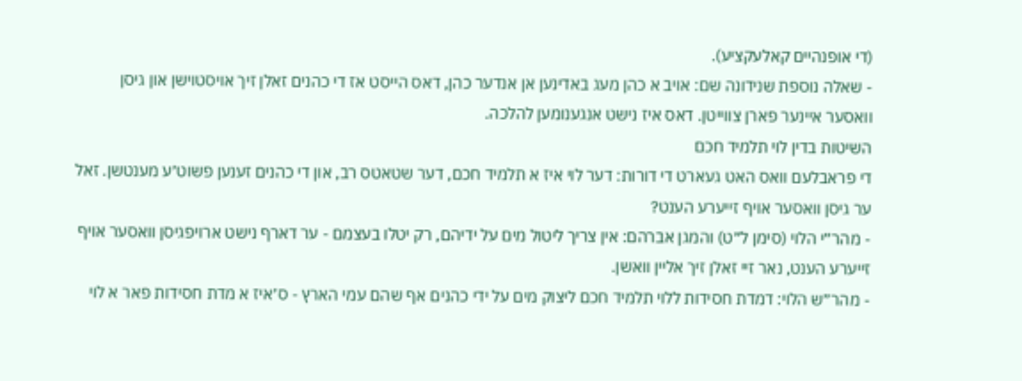(די אופנהיים קאלעקציע).
- שאלה נוספת שנידונה שם: אויב א כהן מעג באדינען אן אנדער כהן, דאס הייסט אז די כהנים זאלן זיך אויסטוישן און גיסן וואסער איינער פארן צווייטן. דאס איז נישט אנגענומען להלכה.
השיטות בדין לוי תלמיד חכם
די פראבלעם וואס האט געארט די דורות: דער לוי איז א תלמיד חכם, דער שטאטס רב, און די כהנים זענען פשוט׳ע מענטשן. זאל ער גיסן וואסער אויף זייערע הענט?
- מהר״י הלוי (סימן ל״ט) והמגן אברהם: אין צריך ליטול מים על ידיהם, רק יטלו בעצמם - ער דארף נישט ארויפגיסן וואסער אויף זייערע הענט, נאר זיי זאלן זיך אליין וואשן.
- מהר״ש הלוי: דמדת חסידות ללוי תלמיד חכם ליצוק מים על ידי כהנים אף שהם עמי הארץ - ס׳איז א מדת חסידות פאר א לוי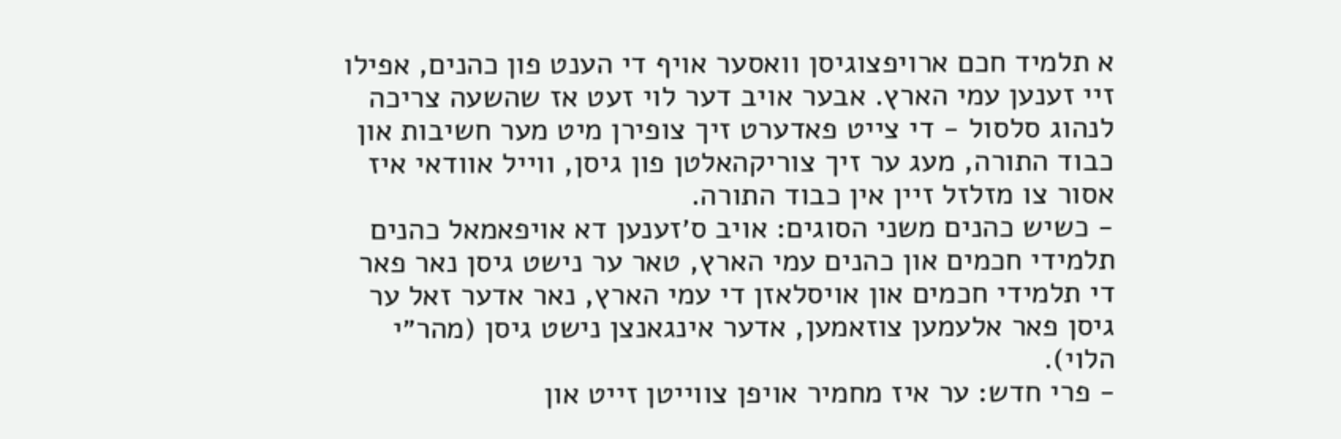א תלמיד חכם ארויפצוגיסן וואסער אויף די הענט פון כהנים, אפילו זיי זענען עמי הארץ. אבער אויב דער לוי זעט אז שהשעה צריכה לנהוג סלסול - די צייט פאדערט זיך צופירן מיט מער חשיבות און כבוד התורה, מעג ער זיך צוריקהאלטן פון גיסן, ווייל אוודאי איז אסור צו מזלזל זיין אין כבוד התורה.
- כשיש כהנים משני הסוגים: אויב ס׳זענען דא אויפאמאל כהנים תלמידי חכמים און כהנים עמי הארץ, טאר ער נישט גיסן נאר פאר די תלמידי חכמים און אויסלאזן די עמי הארץ, נאר אדער זאל ער גיסן פאר אלעמען צוזאמען, אדער אינגאנצן נישט גיסן (מהר״י הלוי).
- פרי חדש: ער איז מחמיר אויפן צווייטן זייט און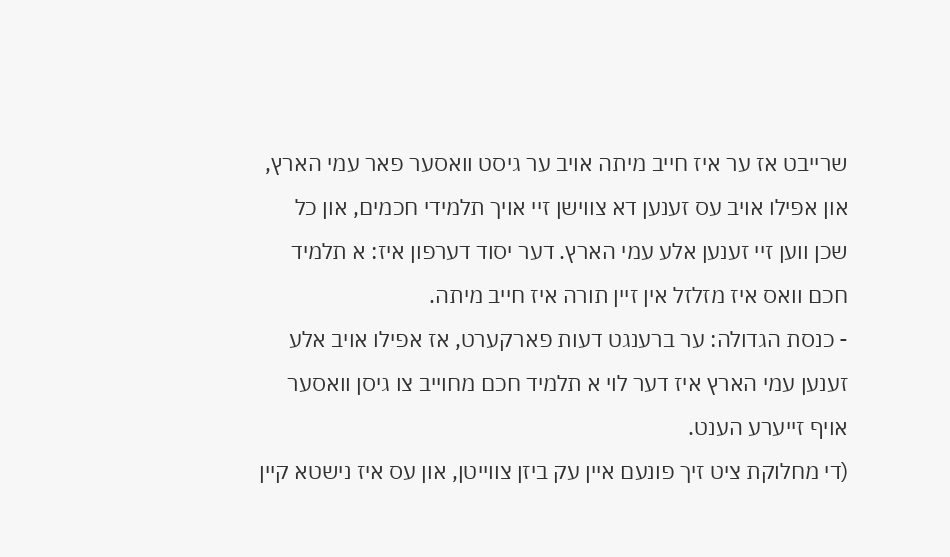שרייבט אז ער איז חייב מיתה אויב ער גיסט וואסער פאר עמי הארץ, און אפילו אויב עס זענען דא צווישן זיי אויך תלמידי חכמים, און כל שכן ווען זיי זענען אלע עמי הארץ. דער יסוד דערפון איז: א תלמיד חכם וואס איז מזלזל אין זיין תורה איז חייב מיתה.
- כנסת הגדולה: ער ברענגט דעות פארקערט, אז אפילו אויב אלע זענען עמי הארץ איז דער לוי א תלמיד חכם מחוייב צו גיסן וואסער אויף זייערע הענט.
(די מחלוקת ציט זיך פונעם איין עק ביזן צווייטן, און עס איז נישטא קיין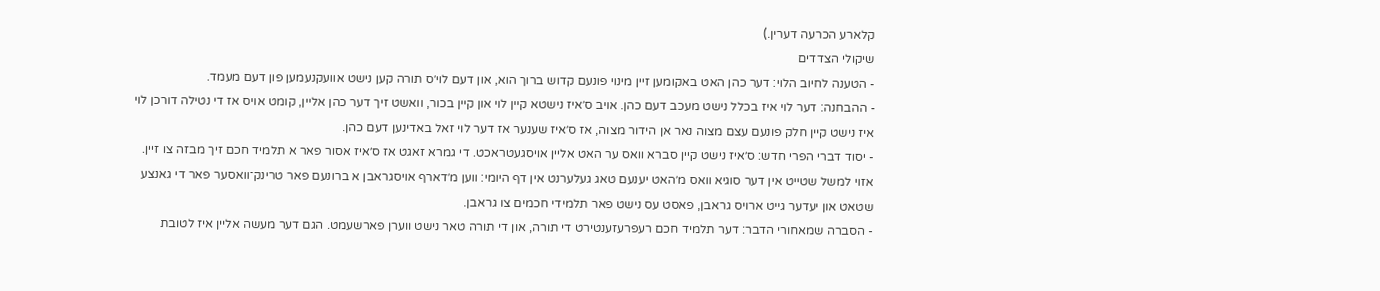קלארע הכרעה דערין.)
שיקולי הצדדים
- הטענה לחיוב הלוי: דער כהן האט באקומען זיין מינוי פונעם קדוש ברוך הוא, און דעם לוי׳ס תורה קען נישט אוועקנעמען פון דעם מעמד.
- ההבחנה: דער לוי איז בכלל נישט מעכב דעם כהן. אויב ס׳איז נישטא קיין לוי און קיין בכור, וואשט זיך דער כהן אליין, קומט אויס אז די נטילה דורכן לוי איז נישט קיין חלק פונעם עצם מצוה נאר אן הידור מצוה, אז ס׳איז שענער אז דער לוי זאל באדינען דעם כהן.
- יסוד דברי הפרי חדש: ס׳איז נישט קיין סברא וואס ער האט אליין אויסגעטראכט. די גמרא זאגט אז ס׳איז אסור פאר א תלמיד חכם זיך מבזה צו זיין. אזוי למשל שטייט אין דער סוגיא וואס מ׳האט יענעם טאג געלערנט אין דף היומי: ווען מ׳דארף אויסגראבן א ברונעם פאר טרינק־וואסער פאר די גאנצע שטאט און יעדער גייט ארויס גראבן, פאסט עס נישט פאר תלמידי חכמים צו גראבן.
- הסברה שמאחורי הדבר: דער תלמיד חכם רעפרעזענטירט די תורה, און די תורה טאר נישט ווערן פארשעמט. הגם דער מעשה אליין איז לטובת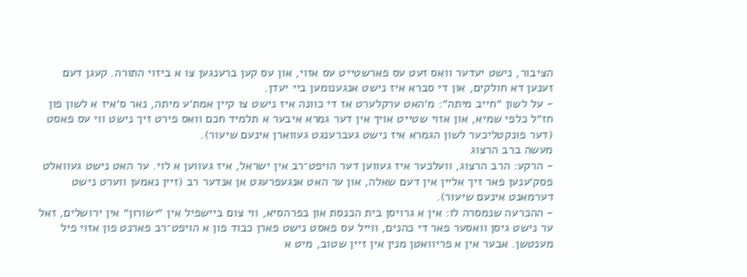הציבור, נישט יעדער וואס זעט עס פארשטייט עס אזוי, און עס קען ברענגען צו א ביזוי התורה. קעגן דעם זענען דא חולקים, און די סברא איז נישט אנגענומען ביי יעדן.
- על לשון ״חייב מיתה״: מ׳האט ערקלערט אז די כוונה איז נישט צו קיין אמת׳ע מיתה, נאר ס׳איז א לשון פון חז״ל כלפי שמיא, און אזוי שטייט אויך אין דער גמרא איבער א תלמיד חכם וואס פירט זיך נישט ווי עס פאסט (דער פונקטליכער לשון הגמרא איז נישט געברענגט געווארן אינעם שיעור).
מעשה ברב הרצוג
- הרקע: הרב הרצוג, וועלכער איז געווען דער הויפט־רב אין ישראל, איז געווען א לוי. ער האט נישט געוואלט פסק׳ענען פאר זיך אליין אין דעם שאלה, און ער האט אנגעפרעגט אן אנדער רב (זיין נאמען ווערט נישט דערמאנט אינעם שיעור).
- ההכרעה שנמסרה לו: אין א גרויסן בית הכנסת און בפרהסיא, ווי צום ביישפיל אין ״ישורון״ אין ירושלים, זאל ער נישט גיסן וואסער פאר די כהנים, ווייל עס פאסט נישט פארן כבוד פון א הויפט־רב פארנט פון אזוי פיל מענטשן. אבער אין א פריוואטן מנין אין זיין שטוב, מיט א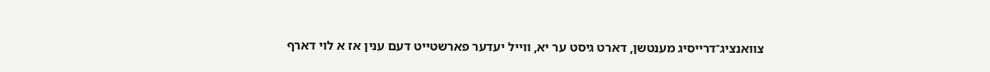צוואנציג־דרייסיג מענטשן, דארט גיסט ער יא, ווייל יעדער פארשטייט דעם ענין אז א לוי דארף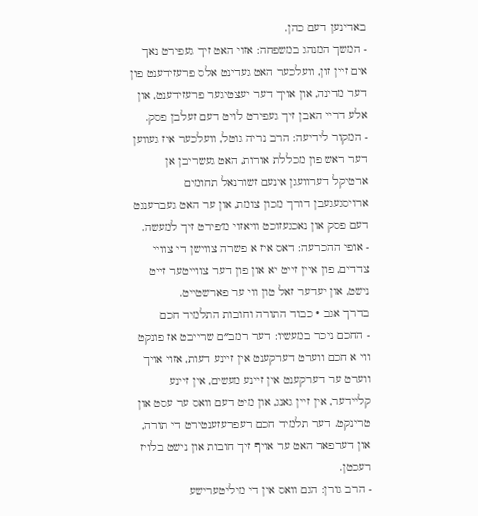באדינען דעם כהן.
- המשך המנהג במשפחה: אזוי האט זיך געפירט נאך אים זיין זון, וועלכער האט געדינט אלס פרעזידענט פון דער מדינה, און אויך דער יעצטיגער פרעזידענט, און אלע דריי האבן זיך געפירט לויט דעם זעלבן פסק.
- המקור לידיעה: הרב נריה גוטל, וועלכער איז געווען דער ראש פון מכללת אורות, האט געשריבן אן ארטיקל דערוועגן אינעם זשורנאל תחומים ארויסגעגעבן דורך מכון צומת, און ער האט געברענגט דעם פסק און נאכגעזוכט וויאזוי מ׳פירט זיך למעשה.
- אופי ההכרעה: דאס איז א פשרה צווישן די צוויי צדדים, פון איין זייט יא און פון דער צווייטער זייט נישט, און יעדער זאל טון ווי ער פארשטייט.
בדרך אגב · כבוד התורה וחובות התלמיד חכם
- החכם ניכר במעשיו: דער רמב״ם שרייבט אז פונקט ווי א חכם ווערט דערקענט אין זיינע דעות, אזוי אויך ווערט ער דערקענט אין זיינע מעשים, אין זיינע קליידער, אין זיין גאנג, און מיט דעם וואס ער עסט און טרינקט. דער תלמיד חכם רעפרעזענטירט די תורה, און דערפאר האט ער אויף זיך חובות און נישט בלויז רעכטן.
- הרב גורן: הגם וואס אין די מיליטערישע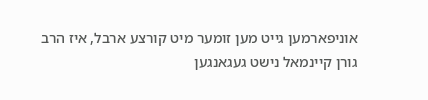אוניפארמען גייט מען זומער מיט קורצע ארבל, איז הרב גורן קיינמאל נישט געגאנגען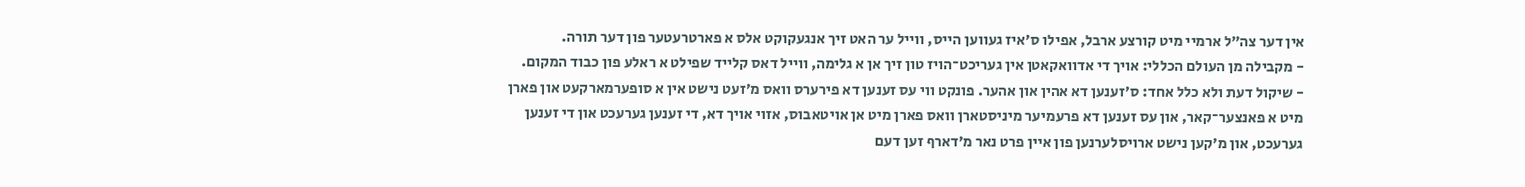אין דער צה״ל ארמיי מיט קורצע ארבל, אפילו ס׳איז געווען הייס, ווייל ער האט זיך אנגעקוקט אלס א פארטרעטער פון דער תורה.
- מקבילה מן העולם הכללי: אויך די אדוואקאטן אין געריכט־הויז טון זיך אן א גלימה, ווייל דאס קלייד שפילט א ראלע פון כבוד המקום.
- שיקול דעת ולא כלל אחד: ס׳זענען דא אהין און אהער. פונקט ווי עס זענען דא פירערס וואס מ׳זעט נישט אין א סופערמארקעט און פארן מיט א פאנצער־קאר, און עס זענען דא פרעמיער מיניסטארן וואס פארן מיט אן אויטאבוס, אזוי אויך דא, די זענען גערעכט און די זענען גערעכט, און מ׳קען נישט ארויסלערנען פון איין פרט נאר מ׳דארף זען דעם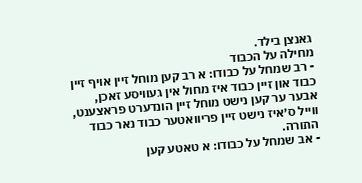גאנצן בילד.
מחילה על הכבוד
- רב שמחל על כבודו: א רב קען מוחל זיין אויף זיין כבוד און זיין כבוד איז מחול אין געוויסע זאכן, אבער ער קען נישט מוחל זיין הונדערט פראצענט, ווייל ס׳איז נישט זיין פריוואטער כבוד נאר כבוד התורה.
- אב שמחל על כבודו: א טאטע קען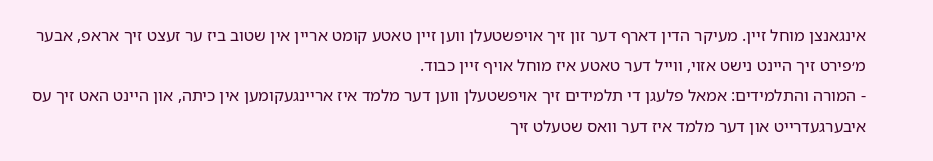אינגאנצן מוחל זיין. מעיקר הדין דארף דער זון זיך אויפשטעלן ווען זיין טאטע קומט אריין אין שטוב ביז ער זעצט זיך אראפ, אבער מ׳פירט זיך היינט נישט אזוי, ווייל דער טאטע איז מוחל אויף זיין כבוד.
- המורה והתלמידים: אמאל פלעגן די תלמידים זיך אויפשטעלן ווען דער מלמד איז אריינגעקומען אין כיתה, און היינט האט זיך עס איבערגעדרייט און דער מלמד איז דער וואס שטעלט זיך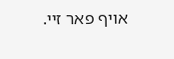אויף פאר זיי.